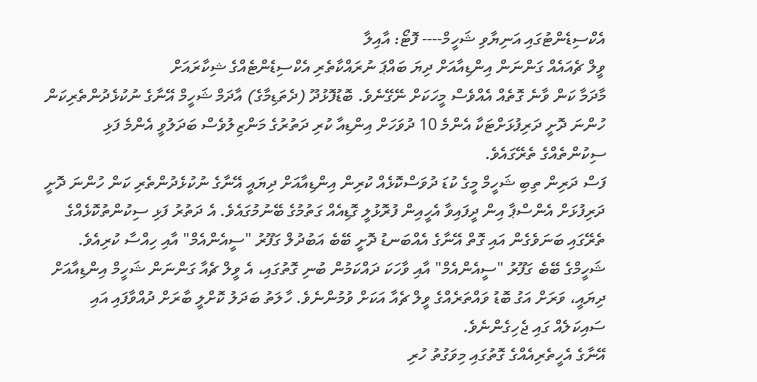އެކްސިޑެންޓުގައި އަނިޔާވި ޝަހީމް---- ފޮޓޯ: އާއިލާ
ވީލް ޗެއައެއް ގަންނަން އިންޑިއާއަށް ދިޔަ ބައްޕަ ނުރައްކާތެރި އެކްސިޑެންޓެއްގެ ޝިކާރައަށް
މާދަމާ ކަން ވާނެ ގޮތެއް އެއްވެސް މީހަކަށް ނޭގޭނެވެ. ބޮޑުފޮޅުދޫ (ދެތަޑިމާގެ) އާދަމް ޝަހީމް އޭނާގެ ނުކުޅެދުންތެރިކަން ހުންނަ ދޮށީ ދަރިފުޅަށްޓަކާ އެންމެ 10 ދުވަހަށް އިންޑިއާ ކުރި ދަތުރުގެ މަންޒިލުވެސް ބަދަލުވީ އެންމެ ފަޅި ސިކުންތެއްގެ ތެރޭގައެވެ.
ފަސް ދަރިން ތިބި ޝަހީމް މީގެ ކުޑަ ދުވަސްކޮޅެއް ކުރިން އިންޑިއާއަށް ދިޔައީ އޭނާގެ ނުކުޅެދުންތެރި ކަން ހުންނަ ދޮށީ ދަރިފުޅަށް އެންސްޕާ އިން ދީފައިވާ އެހީއިން ފުރޮޅުލީ ގޮޑިއެއް ގަތުމުގެ ބޭނުމުގައެވެ. އެ ދަތުރު ފަޅި ސިކުންތުކޮޅެއްގެ ތެރޭގައި ބަނަވެގެން އައި ގޮތް އޭނާގެ އެއްބަނޑު ދޮށީ ބޭބެ އަބުދުލް ގަފޫރު "ސީއެންއެމް" އާއި ހިއްސާ ކުރިއެވެ.
ޝަހީމްގެ ބޭބެ ގަފޫރު "ސީއެންއެމް" އާއި ވާހަކަ ދައްކަމުން ބުނި ގޮތުގައި، އެ ވީލް ޗެއާ ގަންނަން ޝަހީމް އިންޑިއާއަށް ދިޔައީ، ވަރަށް އަގު ބޮޑު ވައްތަރެއްގެ ވީލް ޗެއާ އަކަށް ވުމުންނެވެ. ހާލަތު ބަދަލު ކޮށްލީ ބާރަށް ދުއްވާފައި އައި ސައިކަލެއް ގައި ޖެހިގެންނެވެ.
އޭނާގެ އެހީތެރިއެއްގެ ގޮތުގައި މިވަގުތު ހުރި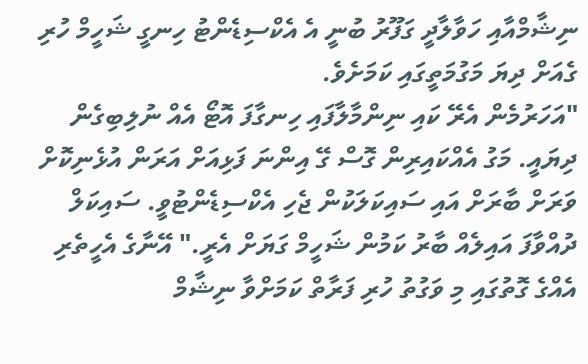ނިޝާމްއާއި ހަވާލާދީ ގަފޫރު ބުނީ އެ އެކްސިޑެންޓު ހިނގީ ޝަހީމް ހުރި ގެއަށް ދިޔަ މަގުމަތީގައި ކަމަށެވެ.
"އަހަރުމެން އެރޭ ކައި ނިންމާލާފައި ހިނގާފަ އޮޓޯ އެއް ނުލިބިގެން ދިޔައީ. މަގު އެއްކައިރިން ގޮސް ގޭ އިންނަ ފަޅިއަށް އަރަން އުޅެނިކޮށް ވަރަށް ބާރަށް އައި ސައިކަލަކުން ޖެހި އެކްސިޑެންޓުވީ. ސައިކަލް ދުއްވާފަ އައިލެއް ބާރު ކަމުން ޝަހީމް ގަޔަށް އެރީ." އޭނާގެ އެހީތެރި އެއްގެ ގޮތުގައި މި ވަގުތު ހުރި ފަރާތް ކަމަށްވާ ނިޝާމް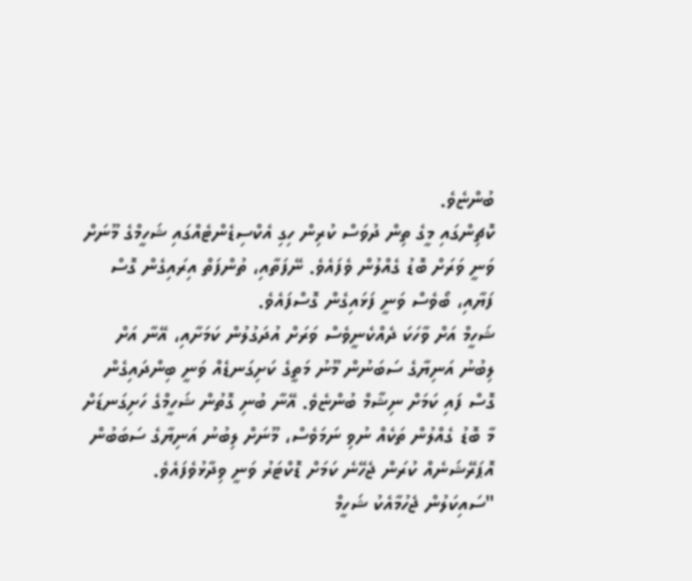ބުންޏެވެ.
ކޮޗިންގައި މީގެ ތިން ދުވަސް ކުރިން ހިގި އެކްސިޑެންޓެއްގައި ޝަހީމްގެ މޫނަށް ވަނީ ވަރަށް ބޮޑު ގެއްލުން ވެފައެވެ. ނޭފަތާއި، ތުންފަތް އިރައިގެން ގޮސް ފަޔާއި، ބޯވެސް ވަނީ ފަޅައިގެން ގޮސްފައެވެ.
ޝަހީމް އަށް ވާހަކަ ދެއްކެނީވެސް ވަރަށް އުދަގުލުން ކަމަށާއި، އޭނާ އަށް ލިބުނު އަނިޔާގެ ސަބަނުން މޫނު މަތީގެ ކަށިގަނޑެއް ވަނީ ބިންދައިގެން ގޮސް ފައި ކަމަށް ނިޝާމް ބުންޏެވެ. އޭނާ ބުނި ގޮތުން ޝަހީމްގެ ހަށިގަނޑަށް މާ ބޮޑު ގެއްލުން ތަކެއް ނުވި ނަމަވެސް، މޫނަށް ލިބުނު އަނިޔާގެ ސަބަބުން އޮޕަރޭޝަނެއް ކުރަން ޖެހޭނެ ކަމަށް ޑޮކްޓަރު ވަނީ ވިދާޅުވެފައެވެ.
"ސައިކަލުން ޖެހުމާއެކު ޝަހީމް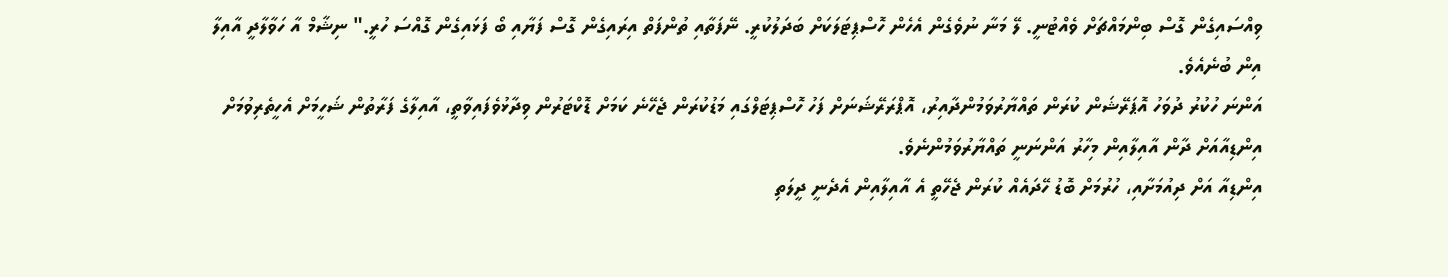ވިއްސައިގެން ގޮސް ބިންމައްޗަށް ވެއްޓުނީ. ލޭ މަނާ ނުވެގެން އެހެން ހޮސްޕިޓަލަކަށް ބަދަލުކުރީ. ނޭފަތާއި ތުންފަތް އިރައިގެން ގޮސް ފަޔާއި ބޯ ފަޅައިގެން ގޮއްސަ ހުރީ." ނިޝާމް އާ ހަވާލާދީ އާއިލާ އިން ބުނެއެވެ.
އަންނަ ހުކުރު ދުވަހު އޮޕަރޭޝަން ކުރަން ތައްޔާރުވަމުންދާއިރު، އޮޕްރަރޭޝަނަށް ފަހު ހޮސްޕިޓަލްގައި މަޑުކުރަން ޖެހޭނެ ކަމަށް ޑޮކްޓަރުން ވިދާޅުވެފައިވާތީ، އާއިލާގެ ފަރާތުން ޝަހީމަށް އެހީތެރިވުމަށް އިންޑިއާއަށް ދާން އާއިލާއިން މިހާރު އަންނަނީ ތައްޔާރުވަމުންނެވެ.
އިންޑިއާ އަށް ދިއުމަށާއި، ހުރުމަށް ބޮޑު ހޭދައެއް ކުރަން ޖެހޭތީ އެ އާއިލާއިން އެދެނީ ދީލަތި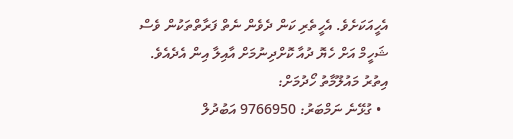އެހީއަކަށެވެ. އެހީތެރި ކަން ދެވެން ނެތް ފަރާތްތަކުން ވެސް ޝަހީމް އަށް ހެޔޮ ދުއާ ކޮށްދިނުމަށް އާއިލާ އިން އެދެއެވެ.
އިތުރު މައުލޫމާތު ހޯދުމަށް:
  • ގުޅޭނެ ނަމްބަރު: 9766950 އަބުދުލް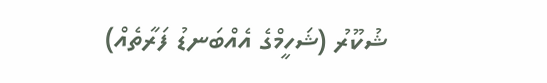ޝުކޫރު (ޝަހީމްގެ އެއްބަނޑު ފަރާތެއް)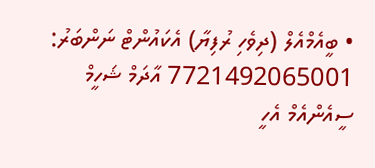• ބީއެމްއެލް (ދިވެހި ރުފިޔާ) އެކައުންޓް ނަންބަރު: 7721492065001 އާދަމް ޝަހީމް
ސީއެންއެމް އެހީ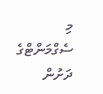މި ސެގްމަންޓްގެ ދަށުން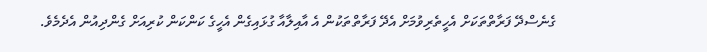ގެނެސްދޭ ފަރާތްތަކަށް އެހީތެރިވުމަށް އެދޭ ފަރާތްތަކުން އެ އާއިލާއާ ގުޅައިގެން އެހީގެ ކަންކަން ކުރިއަށް ގެންދިއުން އެދެމެވެ.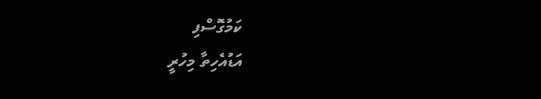ކަމުގޮސްފި
އަޑުއެހިތާ މިހުރީ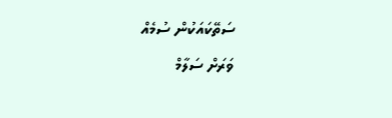ސަތޭކައަކުން ސުމެއް
ވަރަށް ސަލާމް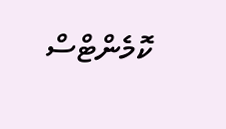ކޮމެންޓްސް